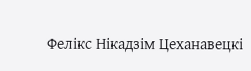Фелікс Нікадзім Цеханавецкі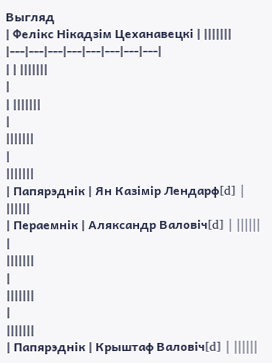Выгляд
| Фелікс Нікадзім Цеханавецкі | |||||||
|---|---|---|---|---|---|---|---|
| | |||||||
|
| |||||||
|
|||||||
|
|||||||
| Папярэднік | Ян Казімір Лендарф[d] | ||||||
| Пераемнік | Аляксандр Валовіч[d] | ||||||
|
|||||||
|
|||||||
|
|||||||
| Папярэднік | Крыштаф Валовіч[d] | ||||||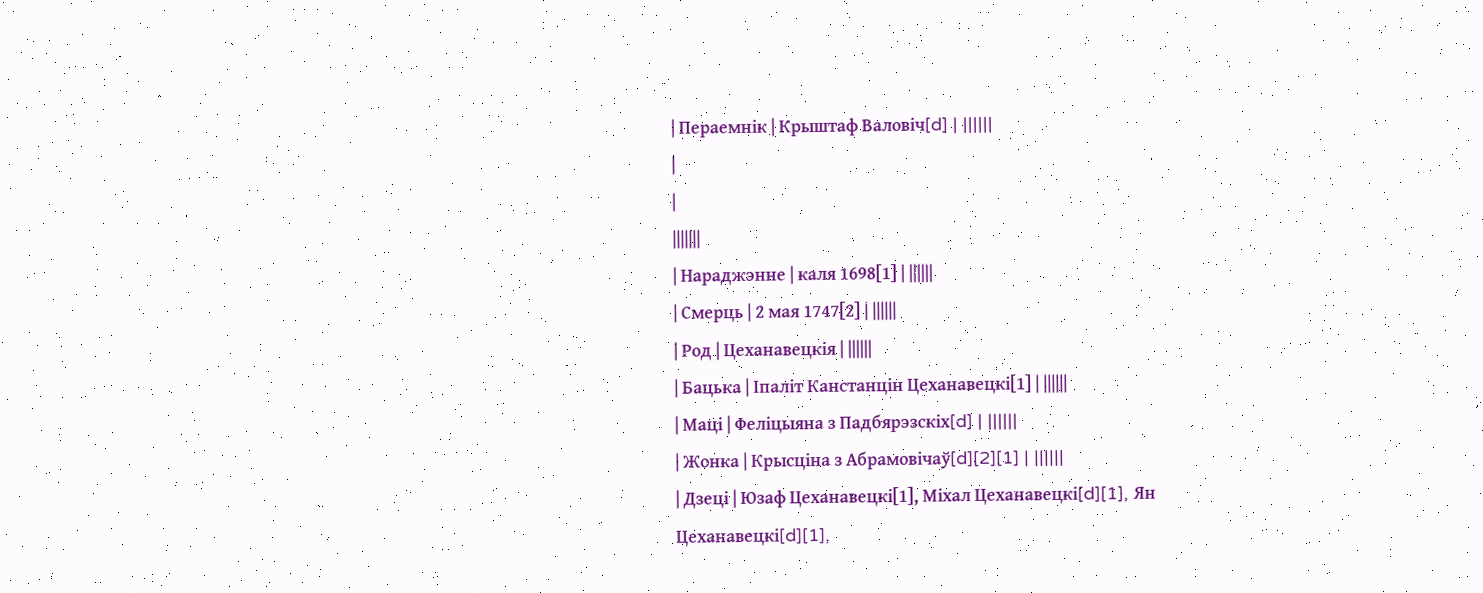| Пераемнік | Крыштаф Валовіч[d] | ||||||
|
|
|||||||
| Нараджэнне | каля 1698[1] | ||||||
| Смерць | 2 мая 1747[2] | ||||||
| Род | Цеханавецкія | ||||||
| Бацька | Іпаліт Канстанцін Цеханавецкі[1] | ||||||
| Маці | Феліцыяна з Падбярэзскіх[d] | ||||||
| Жонка | Крысціна з Абрамовічаў[d][2][1] | ||||||
| Дзеці | Юзаф Цеханавецкі[1], Міхал Цеханавецкі[d][1], Ян Цеханавецкі[d][1],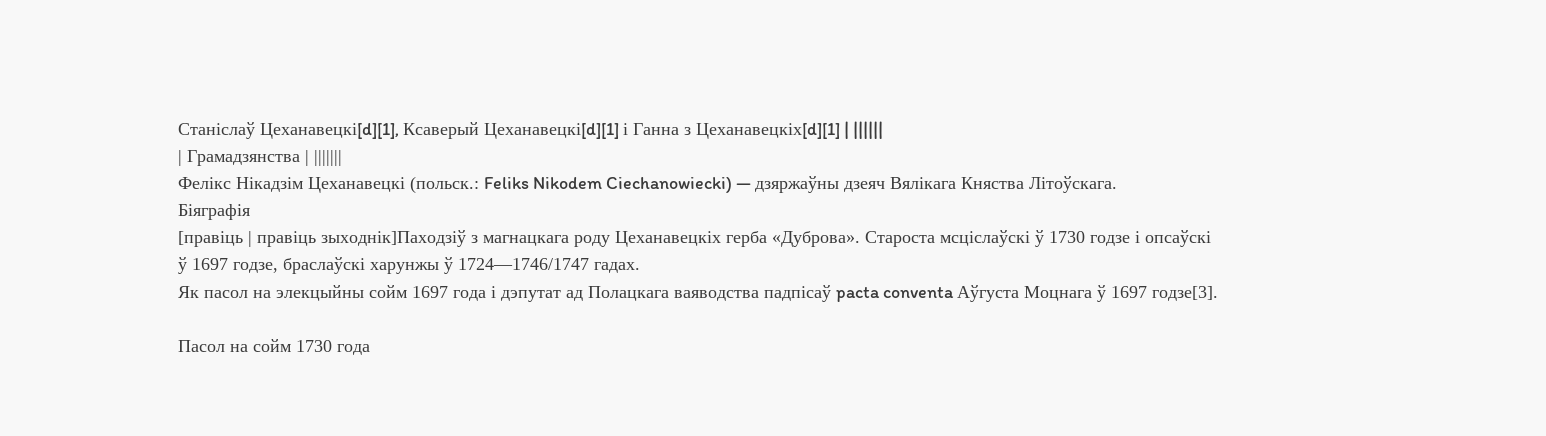Станіслаў Цеханавецкі[d][1], Ксаверый Цеханавецкі[d][1] і Ганна з Цеханавецкіх[d][1] | ||||||
| Грамадзянства | |||||||
Фелікс Нікадзім Цеханавецкі (польск.: Feliks Nikodem Ciechanowiecki) — дзяржаўны дзеяч Вялікага Княства Літоўскага.
Біяграфія
[правіць | правіць зыходнік]Паходзіў з магнацкага роду Цеханавецкіх герба «Дуброва». Староста мсціслаўскі ў 1730 годзе і опсаўскі ў 1697 годзе, браслаўскі харунжы ў 1724—1746/1747 гадах.
Як пасол на элекцыйны сойм 1697 года і дэпутат ад Полацкага ваяводства падпісаў pacta conventa Аўгуста Моцнага ў 1697 годзе[3].

Пасол на сойм 1730 года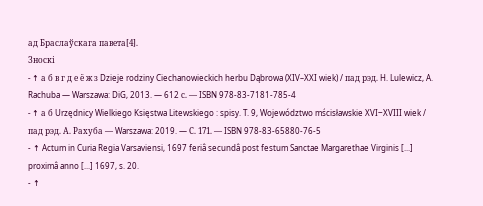ад Браслаўскага павета[4].
Зноскі
- ↑ а б в г д е ё ж з Dzieje rodziny Ciechanowieckich herbu Dąbrowa (XIV–XXI wiek) / пад рэд. H. Lulewicz, A. Rachuba — Warszawa: DiG, 2013. — 612 с. — ISBN 978-83-7181-785-4
- ↑ а б Urzędnicy Wielkiego Księstwa Litewskiego : spisy. T. 9, Województwo mścisławskie XVI‒XVIII wiek / пад рэд. А. Рахуба — Warszawa: 2019. — С. 171. — ISBN 978-83-65880-76-5
- ↑ Actum in Curia Regia Varsaviensi, 1697 feriâ secundâ post festum Sanctae Margarethae Virginis [...] proximâ anno [...] 1697, s. 20.
- ↑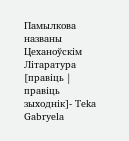Памылкова названы Цеханоўскім
Літаратура
[правіць | правіць зыходнік]- Teka Gabryela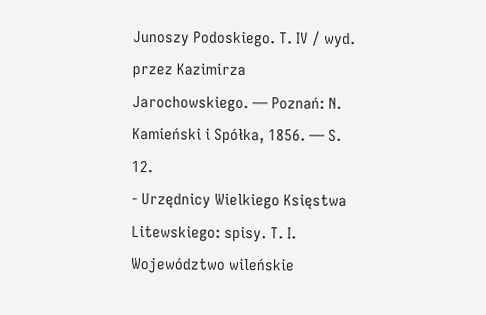Junoszy Podoskiego. T. IV / wyd. przez Kazimirza Jarochowskiego. — Poznań: N. Kamieński i Spółka, 1856. — S. 12.
- Urzędnicy Wielkiego Księstwa Litewskiego: spisy. T. I. Województwo wileńskie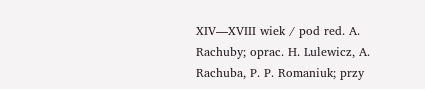XIV—XVIII wiek / pod red. A. Rachuby; oprac. H. Lulewicz, A. Rachuba, P. P. Romaniuk; przy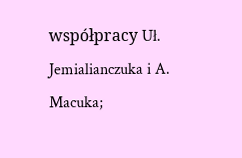współpracy Uł. Jemialianczuka i A. Macuka;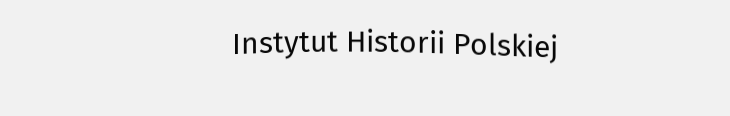Instytut Historii Polskiej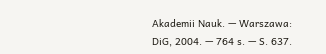Akademii Nauk. — Warszawa: DiG, 2004. — 764 s. — S. 637.